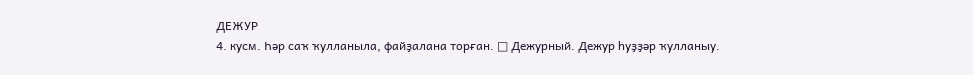ДЕЖУР
4. кусм. Һәр саҡ ҡулланыла, файҙалана торған. □ Дежурный. Дежур һуҙҙәр ҡулланыу.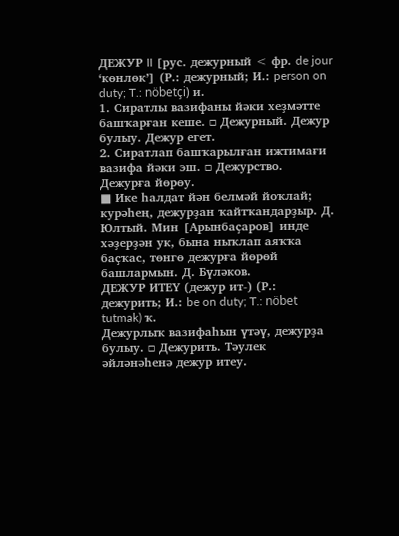ДЕЖУР II [рус. дежурный < фр. de jour ‘көнлөк’] (Р.: дежурный; И.: person on duty; T.: nöbetçi) и.
1. Сиратлы вазифаны йәки хеҙмәтте башҡарған кеше. □ Дежурный. Дежур булыу. Дежур егет.
2. Сиратлап башҡарылған ижтимағи вазифа йәки эш. □ Дежурство. Дежурға йөрөу.
■ Ике һалдат йән белмәй йоҡлай; курәһең, дежурҙан ҡайтҡандарҙыр. Д. Юлтый. Мин [Арынбаҫаров] инде хәҙерҙән ук, бына ныҡлап аяҡҡа баҫҡас, төнгө дежурға йөрөй башлармын. Д. Бүләков.
ДЕЖУР ИТЕҮ (дежур ит-) (Р.: дежурить; И.: be on duty; T.: nöbet tutmak) ҡ.
Дежурлыҡ вазифаһын үтәү, дежурҙа булыу. □ Дежурить. Тәулек әйләнәһенә дежур итеу.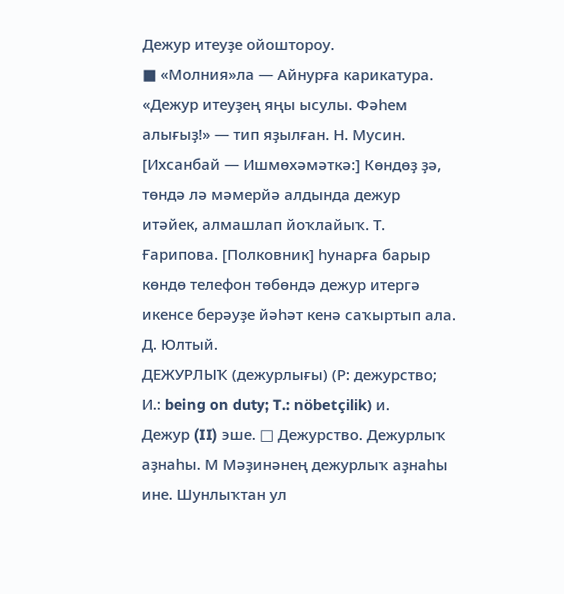Дежур итеуҙе ойоштороу.
■ «Молния»ла — Айнурға карикатура. «Дежур итеуҙең яңы ысулы. Фәһем алығыҙ!» — тип яҙылған. Н. Мусин. [Ихсанбай — Ишмөхәмәткә:] Көндөҙ ҙә, төндә лә мәмерйә алдында дежур итәйек, алмашлап йоҡлайыҡ. Т. Ғарипова. [Полковник] һунарға барыр көндө телефон төбөндә дежур итергә икенсе берәуҙе йәһәт кенә саҡыртып ала. Д. Юлтый.
ДЕЖУРЛЫҠ (дежурлығы) (Р: дежурство; И.: being on duty; T.: nöbetçilik) и.
Дежур (II) эше. □ Дежурство. Дежурлыҡ аҙнаһы. М Мәҙинәнең дежурлыҡ аҙнаһы ине. Шунлыҡтан ул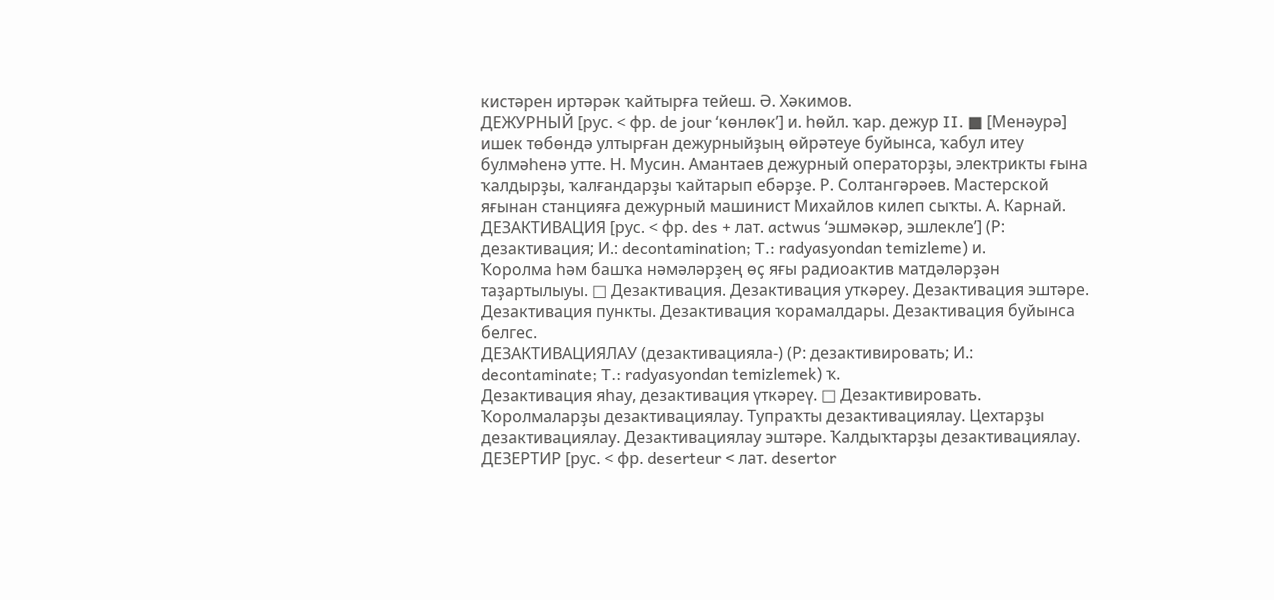кистәрен иртәрәк ҡайтырға тейеш. Ә. Хәкимов.
ДЕЖУРНЫЙ [рус. < фр. de jour ‘көнлөк’] и. һөйл. ҡар. дежур II. ■ [Менәурә] ишек төбөндә ултырған дежурныйҙың өйрәтеуе буйынса, ҡабул итеу булмәһенә утте. Н. Мусин. Амантаев дежурный операторҙы, электрикты ғына ҡалдырҙы, ҡалғандарҙы ҡайтарып ебәрҙе. Р. Солтангәрәев. Мастерской яғынан станцияға дежурный машинист Михайлов килеп сыҡты. А. Карнай.
ДЕЗАКТИВАЦИЯ [рус. < фр. des + лат. actwus ‘эшмәкәр, эшлекле’] (Р: дезактивация; И.: decontamination; T.: radyasyondan temizleme) и.
Ҡоролма һәм башҡа нәмәләрҙең өҫ яғы радиоактив матдәләрҙән таҙартылыуы. □ Дезактивация. Дезактивация уткәреу. Дезактивация эштәре. Дезактивация пункты. Дезактивация ҡорамалдары. Дезактивация буйынса белгес.
ДЕЗАКТИВАЦИЯЛАУ (дезактивацияла-) (Р: дезактивировать; И.: decontaminate; T.: radyasyondan temizlemek) ҡ.
Дезактивация яһау, дезактивация үткәреү. □ Дезактивировать. Ҡоролмаларҙы дезактивациялау. Тупраҡты дезактивациялау. Цехтарҙы дезактивациялау. Дезактивациялау эштәре. Ҡалдыҡтарҙы дезактивациялау.
ДЕЗЕРТИР [рус. < фр. deserteur < лат. desertor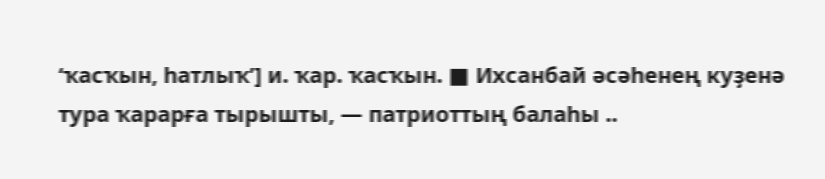‘ҡасҡын, һатлыҡ’] и. ҡар. ҡасҡын. ■ Ихсанбай әсәһенең куҙенә тура ҡарарға тырышты, — патриоттың балаһы ..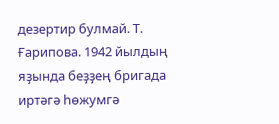дезертир булмай. Т. Ғарипова. 1942 йылдың яҙында беҙҙең бригада иртәгә һөжумгә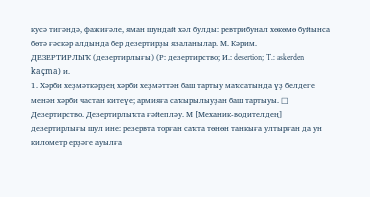кусә тигәндә, фажиғәле, яман шундай хәл булды: ревтрибунал хөкөмө буйынса бөтә ғәскәр алдында бер дезертирҙы язаланылар. М. Кәрим.
ДЕЗЕРТИРЛЫҠ (дезертирлығы) (Р: дезертирство; И.: desertion; T.: askerden kaçma) и.
1. Хәрби хеҙмәткәрҙең хәрби хеҙмәттән баш тартыу маҡсатында үҙ белдеге менән хәрби частан китеүе; армияға саҡырылыуҙан баш тартыуы. □ Дезертирство. Дезертирлыҡта ғәйепләу. М [Механик-водителдең] дезертирлығы шул ине: резервта торған саҡта төнөн танкыға ултырған да ун километр ерҙәге ауылға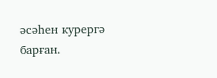әсәһен курергә барған.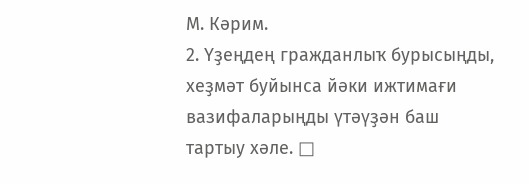М. Кәрим.
2. Үҙеңдең гражданлыҡ бурысыңды, хеҙмәт буйынса йәки ижтимағи вазифаларыңды үтәүҙән баш тартыу хәле. □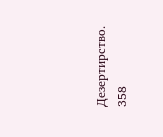Дезертирство.
358